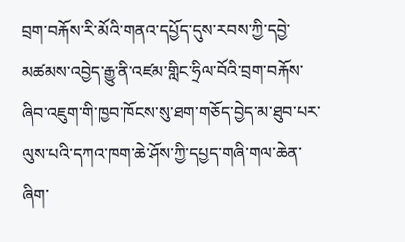བྲག་བརྐོས་རི་མོའི་གནའ་དཔྱོད་དུས་རབས་ཀྱི་དབྱེ་མཚམས་འབྱེད་རྒྱུ་ནི་འཛམ་གླིང་ཧྲིལ་བོའི་བྲག་བརྐོས་ཞིབ་འཇུག་གི་ཁྱབ་ཁོངས་སུ་ཐག་གཅོད་བྱེད་མ་ཐུབ་པར་ལུས་པའི་དཀའ་ཁག་ཆེ་ཤོས་ཀྱི་དཔྱད་གཞི་གལ་ཆེན་ཞིག་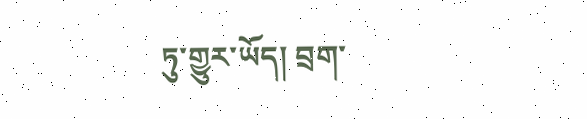ཏུ་གྱུར་ཡོད། བྲག་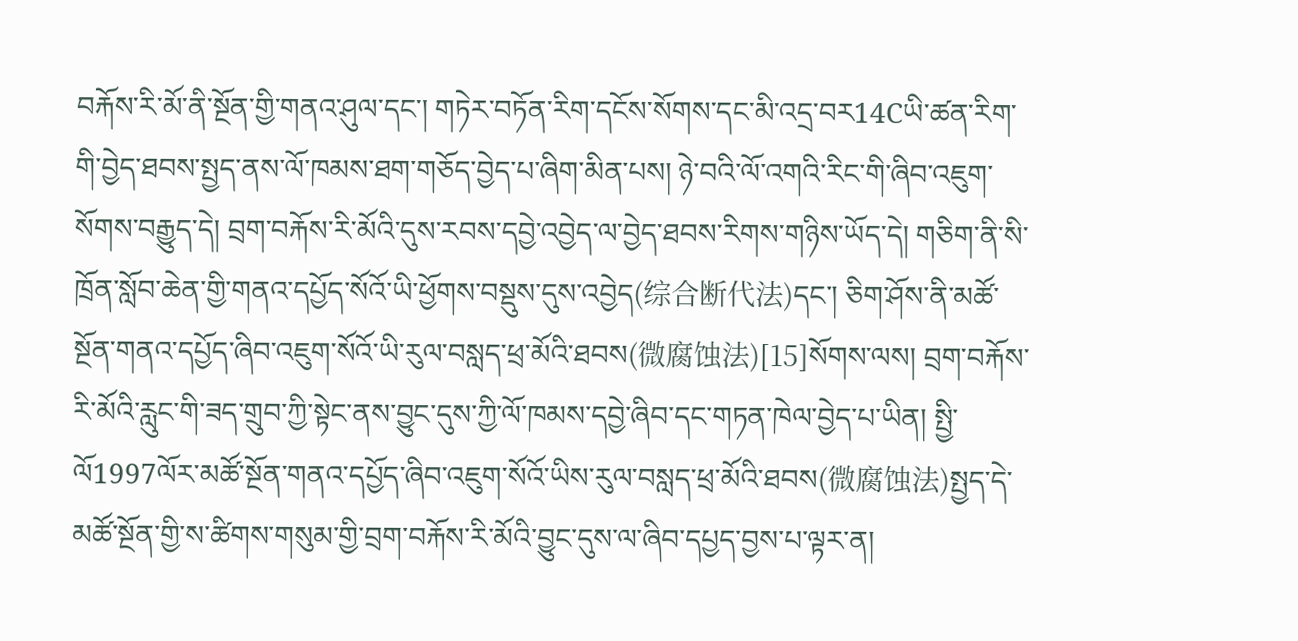བརྐོས་རི་མོ་ནི་སྔོན་གྱི་གནའ་ཤུལ་དང་། གཏེར་བཏོན་རིག་དངོས་སོགས་དང་མི་འདྲ་བར14Cཡི་ཚན་རིག་གི་བྱེད་ཐབས་སྤྱད་ནས་ལོ་ཁམས་ཐག་གཅོད་བྱེད་པ་ཞིག་མིན་པས། ཉེ་བའི་ལོ་འགའི་རིང་གི་ཞིབ་འཇུག་སོགས་བརྒྱུད་དེ། བྲག་བརྐོས་རི་མོའི་དུས་རབས་དབྱེ་འབྱེད་ལ་བྱེད་ཐབས་རིགས་གཉིས་ཡོད་དེ། གཅིག་ནི་སི་ཁྲོན་སློབ་ཆེན་གྱི་གནའ་དཔྱོད་སོའོ་ཡི་ཕྱོགས་བསྡུས་དུས་འབྱེད(综合断代法)དང་། ཅིག་ཤོས་ནི་མཚོ་སྔོན་གནའ་དཔྱོད་ཞིབ་འཇུག་སོའོ་ཡི་རུལ་བསླད་ཕྲ་མོའི་ཐབས(微腐蚀法)[15]སོགས་ལས། བྲག་བརྐོས་རི་མོའི་རླུང་གི་ཟད་གྲུབ་ཀྱི་སྟེང་ནས་བྱུང་དུས་ཀྱི་ལོ་ཁམས་དབྱེ་ཞིབ་དང་གཏན་ཁེལ་བྱེད་པ་ཡིན། སྤྱི་ལོ1997ལོར་མཚོ་སྔོན་གནའ་དཔྱོད་ཞིབ་འཇུག་སོའོ་ཡིས་རུལ་བསླད་ཕྲ་མོའི་ཐབས(微腐蚀法)སྤྱད་དེ་མཚོ་སྔོན་གྱི་ས་ཚིགས་གསུམ་གྱི་བྲག་བརྐོས་རི་མོའི་བྱུང་དུས་ལ་ཞིབ་དཔྱད་བྱས་པ་ལྟར་ན།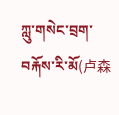ཀླུ་གསེང་བྲག་བརྐོས་རི་མོ(卢森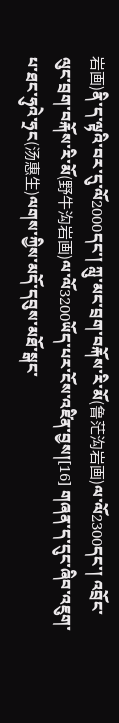岩画)ནི་ད་ལྟའི་བར་དུ་ལོ2000དང་། ཀླུ་མང་བྲག་བརྐོས་རི་མོ(鲁茫沟岩画)ལ་ལོ2300དང་། འབྲོང་ལུང་བྲག་བརྐོས་རི་མོ(野牛沟岩画)ལ་ལོ3200ཡོད་པར་ངོས་འཛིན་བྱས།[16] གཞན་ད་དུང་ཞིབ་འཇུག་པ་ཐང་ཧུའེ་ཧྲང(汤惠生)ལགས་ཀྱིས་མདོ་དབུས་མཐོ་སྒང་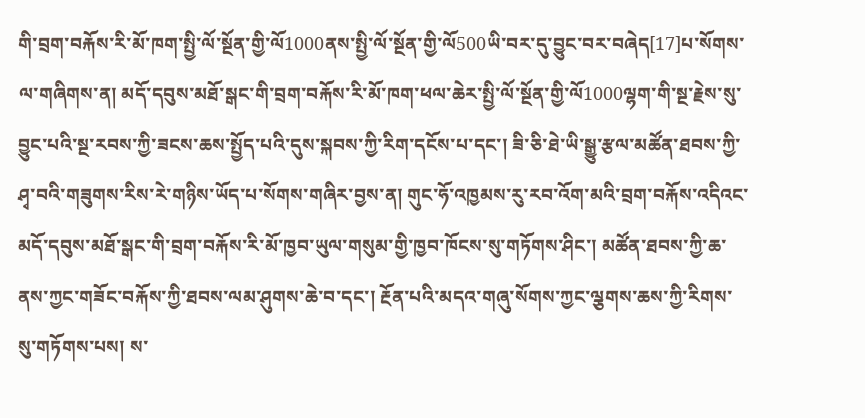གི་བྲག་བརྐོས་རི་མོ་ཁག་སྤྱི་ལོ་སྔོན་གྱི་ལོ1000ནས་སྤྱི་ལོ་སྔོན་གྱི་ལོ500ཡི་བར་དུ་བྱུང་བར་བཞེད[17]པ་སོགས་ལ་གཞིགས་ན། མདོ་དབུས་མཐོ་སྒང་གི་བྲག་བརྐོས་རི་མོ་ཁག་ཕལ་ཆེར་སྤྱི་ལོ་སྔོན་གྱི་ལོ1000ལྷག་གི་སྔ་རྗེས་སུ་བྱུང་པའི་སྔ་རབས་ཀྱི་ཟངས་ཆས་སྤྱོད་པའི་དུས་སྐབས་ཀྱི་རིག་དངོས་པ་དང་། ཟི་ཅི་ཐེ་ཡི་སྒྱུ་རྩལ་མཚོན་ཐབས་ཀྱི་ཤྭ་བའི་གཟུགས་རིས་རེ་གཉིས་ཡོད་པ་སོགས་གཞིར་བྱས་ན། གུང་ཧོ་འཁྱམས་རུ་རབ་འོག་མའི་བྲག་བརྐོས་འདིའང་མདོ་དབུས་མཐོ་སྒང་གི་བྲག་བརྐོས་རི་མོ་ཁྱབ་ཡུལ་གསུམ་གྱི་ཁྱབ་ཁོངས་སུ་གཏོགས་ཤིང་། མཚོན་ཐབས་ཀྱི་ཆ་ནས་ཀྱང་གཟོང་བརྐོས་ཀྱི་ཐབས་ལམ་ཤུགས་ཆེ་བ་དང་། རྔོན་པའི་མདའ་གཞུ་སོགས་ཀྱང་ལྕགས་ཆས་ཀྱི་རིགས་སུ་གཏོགས་པས། ས་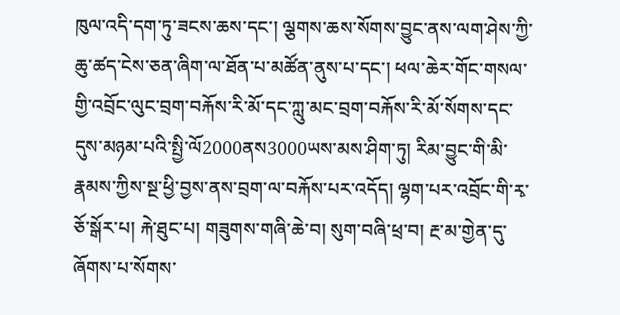ཁུལ་འདི་དག་ཏུ་ཟངས་ཆས་དང་། ལྕགས་ཆས་སོགས་བྱུང་ནས་ལག་ཤེས་ཀྱི་ཆུ་ཚད་ངེས་ཅན་ཞིག་ལ་ཐོན་པ་མཚོན་ནུས་པ་དང་། ཕལ་ཆེར་གོང་གསལ་གྱི་འབྲོང་ལུང་བྲག་བརྐོས་རི་མོ་དང་ཀླུ་མང་བྲག་བརྐོས་རི་མོ་སོགས་དང་དུས་མཉམ་པའི་སྤྱི་ལོ2000ནས3000ཡས་མས་ཤིག་ཏུ། རིམ་བྱུང་གི་མི་རྣམས་ཀྱིས་སྔ་ཕྱི་བྱས་ནས་བྲག་ལ་བརྐོས་པར་འདོད། ལྷག་པར་འབྲོང་གི་རྭ་ཅོ་སྒོར་པ། རྐེ་ཐུང་པ། གཟུགས་གཞི་ཆེ་བ། སུག་བཞི་ཕྲ་བ། རྔ་མ་གྱེན་དུ་ཞོགས་པ་སོགས་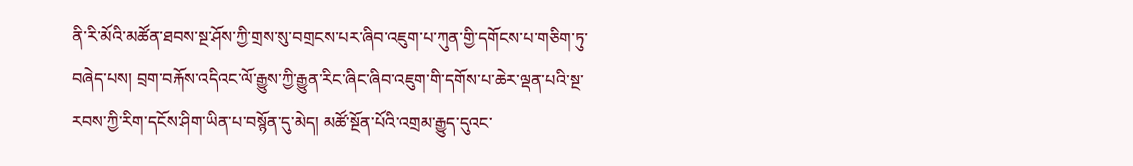ནི་རི་མོའི་མཚོན་ཐབས་སྔ་ཤོས་ཀྱི་གྲས་སུ་བགྲངས་པར་ཞིབ་འཇུག་པ་ཀུན་གྱི་དགོངས་པ་གཅིག་ཏུ་བཞེད་པས། བྲག་བརྐོས་འདིའང་ལོ་རྒྱུས་ཀྱི་རྒྱུན་རིང་ཞིང་ཞིབ་འཇུག་གི་དགོས་པ་ཆེར་ལྡན་པའི་སྔ་རབས་ཀྱི་རིག་དངོས་ཤིག་ཡིན་པ་བསྙོན་དུ་མེད། མཚོ་སྔོན་པོའི་འགྲམ་རྒྱུད་དུའང་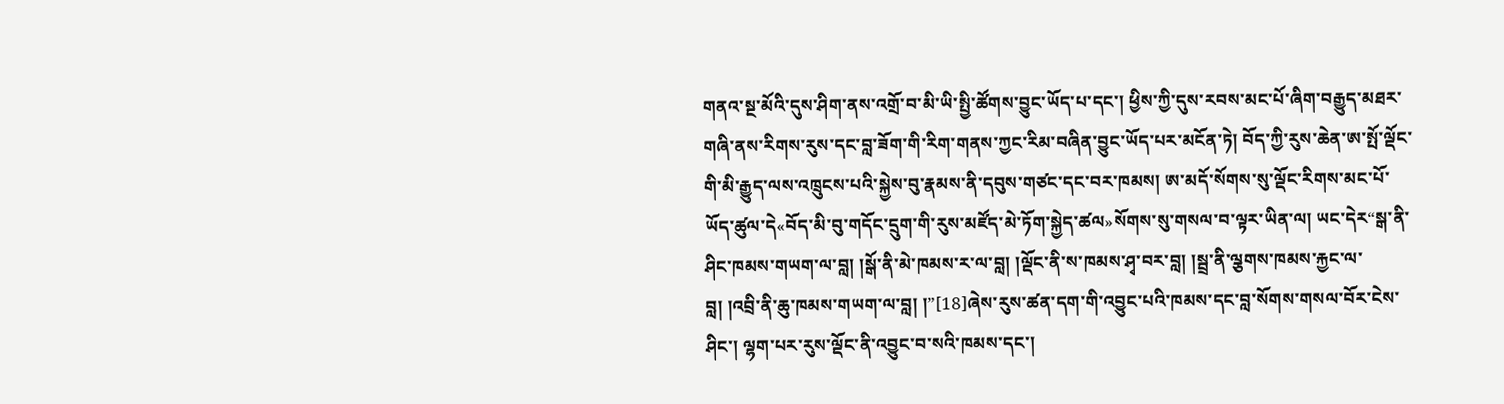གནའ་སྔ་མོའི་དུས་ཤིག་ནས་འགྲོ་བ་མི་ཡི་སྤྱི་ཚོགས་བྱུང་ཡོད་པ་དང་། ཕྱིས་ཀྱི་དུས་རབས་མང་པོ་ཞིག་བརྒྱུད་མཐར་གཞི་ནས་རིགས་རུས་དང་བླ་ཟོག་གི་རིག་གནས་ཀྱང་རིམ་བཞིན་བྱུང་ཡོད་པར་མངོན་ཏེ། བོད་ཀྱི་རུས་ཆེན་ཨ་སྤོ་ལྡོང་གི་མི་རྒྱུད་ལས་འཁྲུངས་པའི་སྐྱེས་བུ་རྣམས་ནི་དབུས་གཙང་དང་བར་ཁམས། ཨ་མདོ་སོགས་སུ་ལྡོང་རིགས་མང་པོ་ཡོད་ཚུལ་དེ«བོད་མི་བུ་གདོང་དྲུག་གི་རུས་མཛོད་མེ་ཏོག་སྐྱེད་ཚལ»སོགས་སུ་གསལ་བ་ལྟར་ཡིན་ལ། ཡང་དེར“སྒ་ནི་ཤིང་ཁམས་གཡག་ལ་བླ། །སྒོ་ནི་མེ་ཁམས་ར་ལ་བླ། །ལྡོང་ནི་ས་ཁམས་ཤྭ་བར་བླ། །སྦྲ་ནི་ལྕགས་ཁམས་རྐྱང་ལ་བླ། །འབྲི་ནི་ཆུ་ཁམས་གཡག་ལ་བླ། །”[18]ཞེས་རུས་ཚན་དག་གི་འབྱུང་པའི་ཁམས་དང་བླ་སོགས་གསལ་བོར་ངེས་ཤིང་། ལྷག་པར་རུས་ལྡོང་ནི་འབྱུང་བ་སའི་ཁམས་དང་།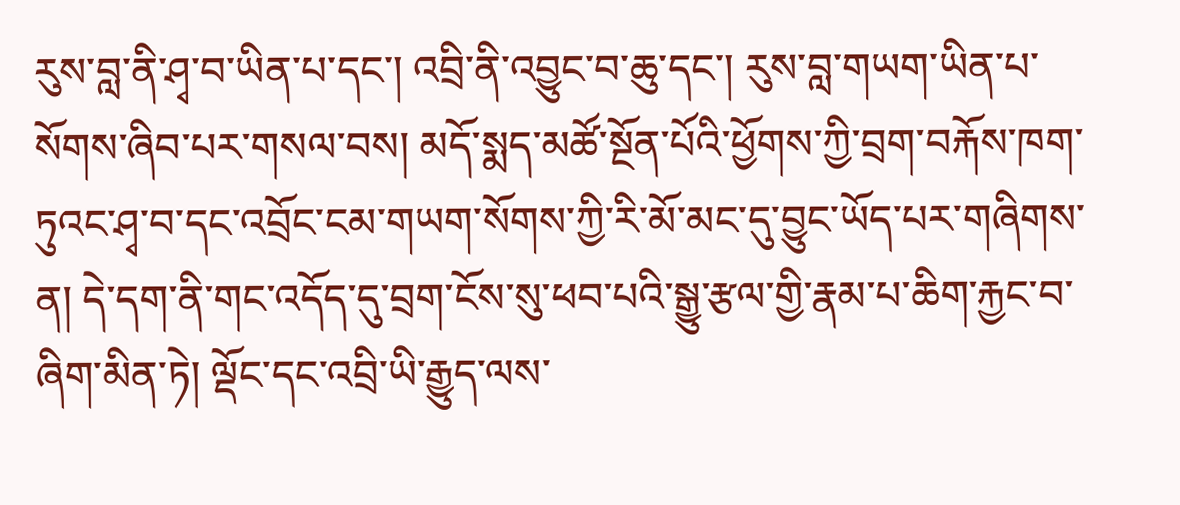རུས་བླ་ནི་ཤྭ་བ་ཡིན་པ་དང་། འབྲི་ནི་འབྱུང་བ་ཆུ་དང་། རུས་བླ་གཡག་ཡིན་པ་སོགས་ཞིབ་པར་གསལ་བས། མདོ་སྨད་མཚོ་སྔོན་པོའི་ཕྱོགས་ཀྱི་བྲག་བརྐོས་ཁག་ཏུའང་ཤྭ་བ་དང་འབྲོང་ངམ་གཡག་སོགས་ཀྱི་རི་མོ་མང་དུ་བྱུང་ཡོད་པར་གཞིགས་ན། དེ་དག་ནི་གང་འདོད་དུ་བྲག་ངོས་སུ་ཕབ་པའི་སྒྱུ་རྩལ་གྱི་རྣམ་པ་ཆིག་རྐྱང་བ་ཞིག་མིན་ཏེ། ལྡོང་དང་འབྲི་ཡི་རྒྱུད་ལས་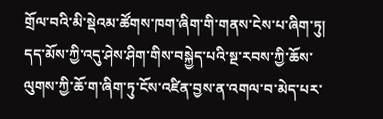གྲོལ་བའི་མི་སྡེའམ་ཚོགས་ཁག་ཞིག་གི་གནས་ངེས་པ་ཞིག་ཏུ། དད་མོས་ཀྱི་འདུ་ཤེས་ཤིག་གིས་བསྐྱེད་པའི་སྔ་རབས་ཀྱི་ཆོས་ལུགས་ཀྱི་ཆོ་ག་ཞིག་ཏུ་ངོས་འཛིན་བྱས་ན་འགལ་བ་མེད་པར་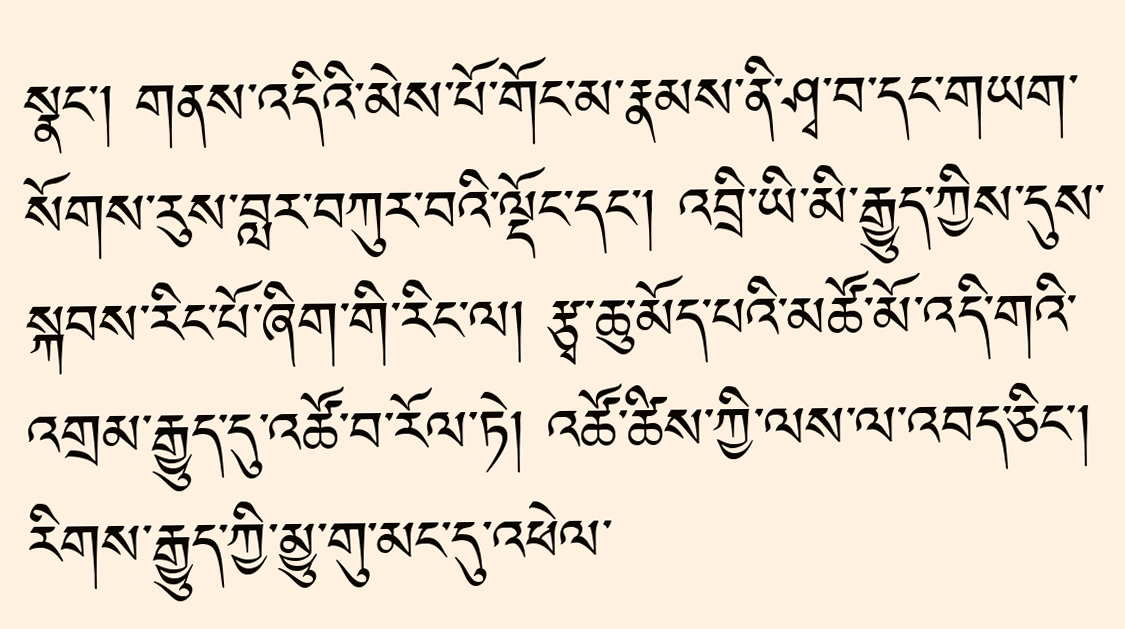སྣང་། གནས་འདིའི་མེས་པོ་གོང་མ་རྣམས་ནི་ཤྭ་བ་དང་གཡག་སོགས་རུས་བླར་བཀུར་བའི་ལྡོང་དང་། འབྲི་ཡི་མི་རྒྱུད་ཀྱིས་དུས་སྐབས་རིང་པོ་ཞིག་གི་རིང་ལ། རྩྭ་ཆུ་མོད་པའི་མཚོ་མོ་འདི་གའི་འགྲམ་རྒྱུད་དུ་འཚོ་བ་རོལ་ཏེ། འཚོ་ཚིས་ཀྱི་ལས་ལ་འབད་ཅིང་། རིགས་རྒྱུད་ཀྱི་མྱུ་གུ་མང་དུ་འཕེལ་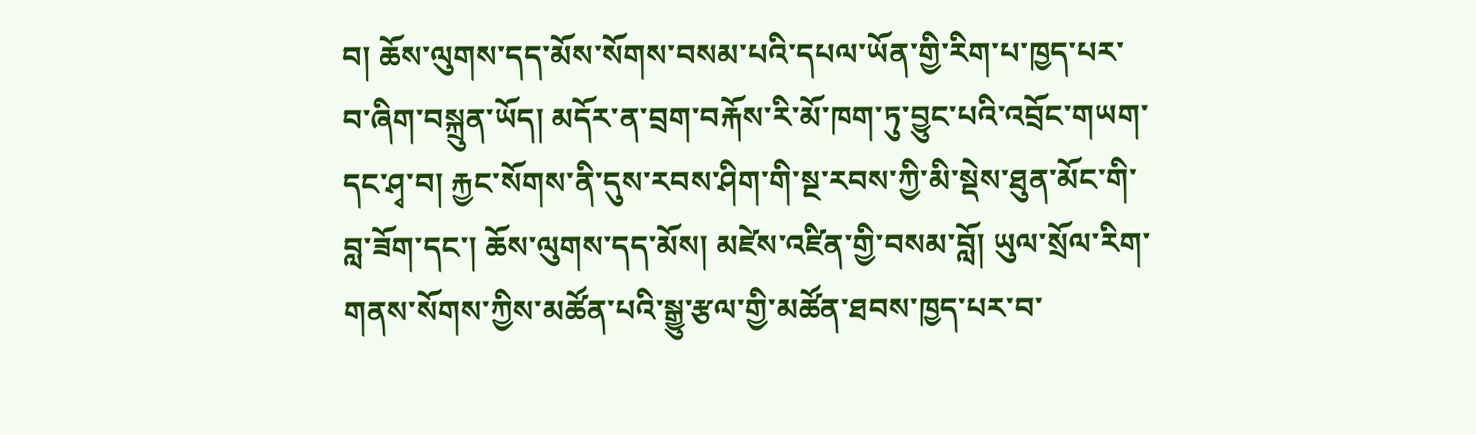བ། ཆོས་ལུགས་དད་མོས་སོགས་བསམ་པའི་དཔལ་ཡོན་གྱི་རིག་པ་ཁྱད་པར་བ་ཞིག་བསྐྲུན་ཡོད། མདོར་ན་བྲག་བརྐོས་རི་མོ་ཁག་ཏུ་བྱུང་པའི་འབྲོང་གཡག་དང་ཤྭ་བ། རྐྱང་སོགས་ནི་དུས་རབས་ཤིག་གི་སྔ་རབས་ཀྱི་མི་སྡེས་ཐུན་མོང་གི་བླ་ཟོག་དང་། ཆོས་ལུགས་དད་མོས། མཛེས་འཛིན་གྱི་བསམ་བློ། ཡུལ་སྲོལ་རིག་གནས་སོགས་ཀྱིས་མཚོན་པའི་སྒྱུ་རྩལ་གྱི་མཚོན་ཐབས་ཁྱད་པར་བ་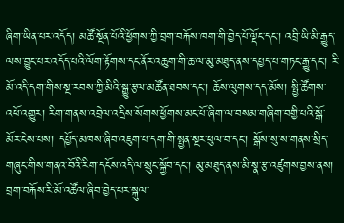ཞིག་ཡིན་པར་འདོད། མཚོ་སྔོན་པོའི་ཕྱོགས་ཀྱི་བྲག་བརྐོས་ཁག་གི་བྱེད་པོ་ལྡོང་དང་། འབྲི་ཡི་མི་རྒྱུད་ལས་བྱུང་པར་འདོད་པའི་ལོག་རྟོགས་དང་ནོར་འཆུག་གི་ཆ་ལ་མུ་མཐུད་ནས་དཔྱད་པ་གཏང་རྒྱུ་དང་། རི་མོ་འདི་དག་གིས་སྔ་རབས་ཀྱི་མིའི་སྒྱུ་རྩལ་མཚོན་ཐབས་དང་། ཆོས་ལུགས་དད་མོས། སྤྱི་ཚོགས་འཕོ་འགྱུར། རིག་གནས་འབྲེལ་འདྲིས་སོགས་ཕྱོགས་མང་པོ་ཞིག་ལ་བསམ་གཞིག་བགྱི་པའི་སྒོ་མོར་ངེས་པས། དཔྱོད་མཁས་ཞིབ་འཇུག་པ་དག་གི་སྤྱན་སྔར་ཕུལ་བ་དང་། སྒོས་སུ་ས་གནས་སྲིད་གཞུང་གིས་གནའ་བོའི་རིག་དངོས་འདི་ལ་སྲུང་སྐྱོབ་དང་། མུ་མཐུད་ནས་མི་སྣ་རྩ་འཛུགས་བྱས་ནས། བྲག་བརྐོས་རི་མོ་འཚོལ་ཞིབ་བྱེད་པར་སྐུལ་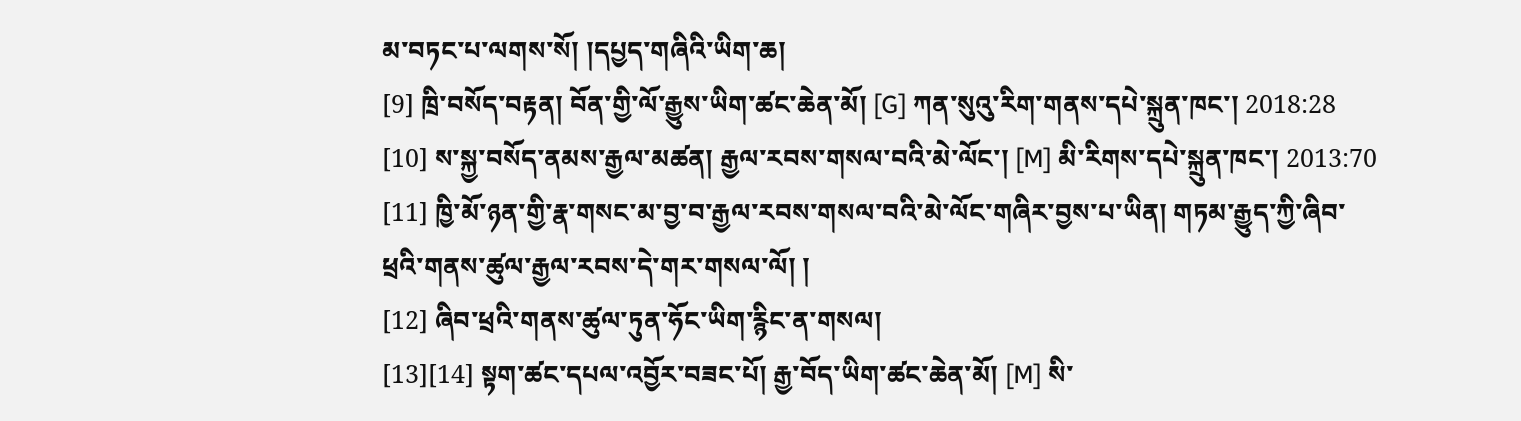མ་བཏང་པ་ལགས་སོ། །དཔྱད་གཞིའི་ཡིག་ཆ།
[9] ཁྲི་བསོད་བརྟན། བོན་གྱི་ལོ་རྒྱུས་ཡིག་ཚང་ཆེན་མོ། [G] ཀན་སུའུ་རིག་གནས་དཔེ་སྐྲུན་ཁང་། 2018:28
[10] ས་སྐྱ་བསོད་ནམས་རྒྱལ་མཚན། རྒྱལ་རབས་གསལ་བའི་མེ་ལོང་། [M] མི་རིགས་དཔེ་སྐྲུན་ཁང་། 2013:70
[11] ཁྱི་མོ་ཉན་གྱི་རྣ་གསང་མ་བྱ་བ་རྒྱལ་རབས་གསལ་བའི་མེ་ལོང་གཞིར་བྱས་པ་ཡིན། གཏམ་རྒྱུད་ཀྱི་ཞིབ་ཕྲའི་གནས་ཚུལ་རྒྱལ་རབས་དེ་གར་གསལ་ལོ། །
[12] ཞིབ་ཕྲའི་གནས་ཚུལ་ཏུན་ཧོང་ཡིག་རྙིང་ན་གསལ།
[13][14] སྟག་ཚང་དཔལ་འབྱོར་བཟང་པོ། རྒྱ་བོད་ཡིག་ཚང་ཆེན་མོ། [M] སི་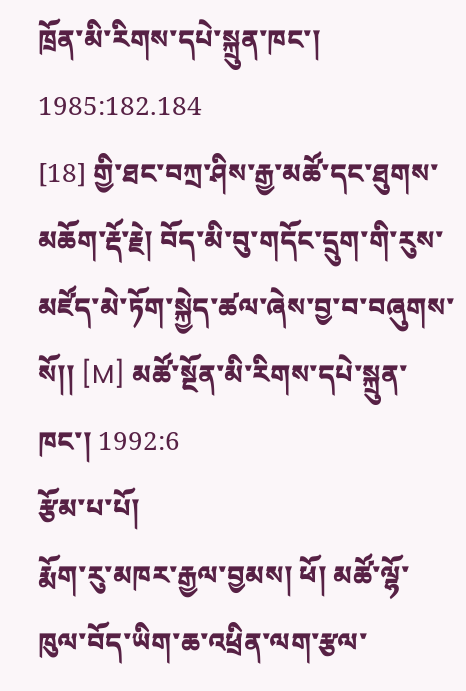ཁྲོན་མི་རིགས་དཔེ་སྐྲུན་ཁང་། 1985:182.184
[18] གྱི་ཐང་བཀྲ་ཤིས་རྒྱ་མཚོ་དང་ཐུགས་མཆོག་རྡོ་རྗེ། བོད་མི་བུ་གདོང་དྲུག་གི་རུས་མཛོད་མེ་ཏོག་སྐྱེད་ཚལ་ཞེས་བྱ་བ་བཞུགས་སོ།། [M] མཚོ་སྔོན་མི་རིགས་དཔེ་སྐྲུན་ཁང་། 1992:6
རྩོམ་པ་པོ།
རྨོག་རུ་མཁར་རྒྱལ་བྱམས། ཕོ། མཚོ་ལྷོ་ཁུལ་བོད་ཡིག་ཆ་འཕྲིན་ལག་རྩལ་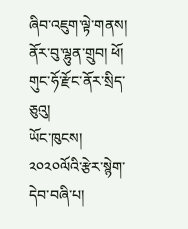ཞིབ་འཇུག་ལྟེ་གནས།
ནོར་བུ་ལྷུན་གྲུབ། ཕོ། གུང་ཧོ་རྫོང་ནོར་སྲིད་ཅུའུ།
ཡོང་ཁུངས། ༢༠༢༠ལོའི་རྩེར་སྙེག་དེབ་བཞི་པ།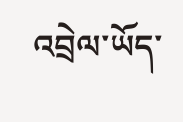འབྲེལ་ཡོད་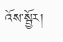འོས་སྦྱོར།